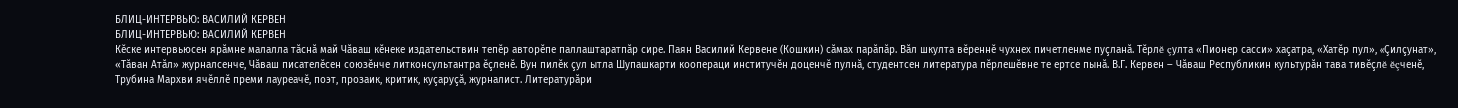БЛИЦ-ИНТЕРВЬЮ: ВАСИЛИЙ КЕРВЕН
БЛИЦ-ИНТЕРВЬЮ: ВАСИЛИЙ КЕРВЕН
Кĕске интервьюсен ярăмне малалла тăснă май Чăваш кĕнеке издательствин тепĕр авторĕпе паллаштаратпăр сире. Паян Василий Кервене (Кошкин) сăмах парăпăр. Вăл шкулта вĕреннĕ чухнех пичетленме пуçланă. Тĕрлĕ çулта «Пионер сасси» хаçатра, «Хатĕр пул», «Çилçунат», «Тăван Атăл» журналсенче, Чăваш писателĕсен союзĕнче литконсультантра ĕçленĕ. Вун пилĕк çул ытла Шупашкарти коопераци институчĕн доценчĕ пулнă, студентсен литература пĕрлешĕвне те ертсе пынă. В.Г. Кервен ‒ Чăваш Республикин культурăн тава тивĕçлĕ ĕçченĕ, Трубина Мархви ячĕллĕ преми лауреачĕ, поэт, прозаик, критик, куçаруçă, журналист. Литературăри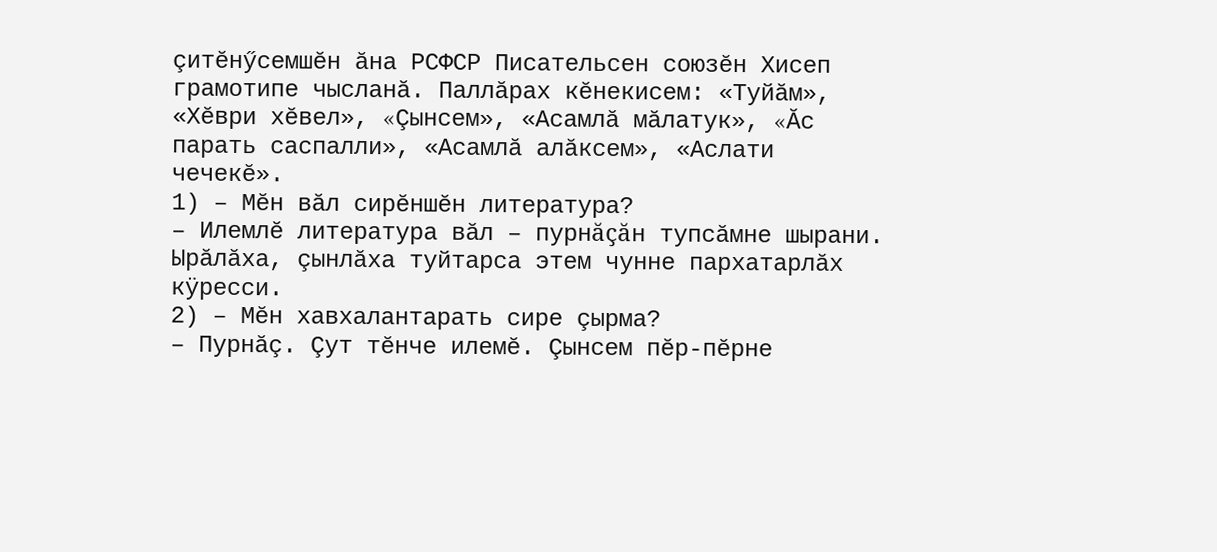çитĕнӳсемшĕн ăна РСФСР Писательсен союзĕн Хисеп грамотипе чысланă. Паллăрах кĕнекисем: «Туйăм», «Хĕври хĕвел», «Çынсем», «Асамлă мăлатук», «Ăс парать саспалли», «Асамлă алăксем», «Аслати чечекĕ».
1) ‒ Мĕн вăл сирĕншĕн литература?
‒ Илемлĕ литература вăл – пурнăçăн тупсăмне шырани. Ырăлăха, çынлăха туйтарса этем чунне пархатарлăх кÿресси.
2) ‒ Мĕн хавхалантарать сире çырма?
‒ Пурнăç. Çут тĕнче илемĕ. Çынсем пĕр-пĕрне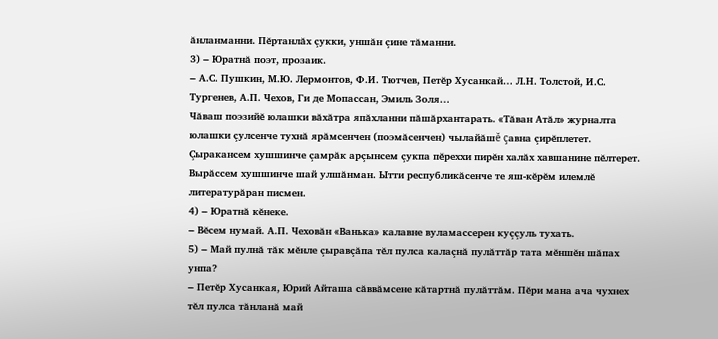ăнланманни. Пĕртанлăх çукки, уншăн çине тăманни.
3) ‒ Юратнă поэт, прозаик.
‒ А.С. Пушкин, М.Ю. Лермонтов, Ф.И. Тютчев, Петĕр Хусанкай… Л.Н. Толстой, И.С. Тургенев, А.П. Чехов, Ги де Мопассан, Эмиль Золя…
Чăваш поэзийĕ юлашки вăхăтра япăхланни пăшăрхантарать. «Тăван Атăл» журналта юлашки çулсенче тухнă ярăмсенчен (поэмăсенчен) чылайăшĕ çавна çирĕплетет. Çыракансем хушшинче çамрăк арçынсем çукпа пĕреххи пирĕн халăх хавшанине пĕлтерет. Вырăссем хушшинче шай улшăнман. Ытти республикăсенче те яш-кĕрĕм илемлĕ литературăран писмен.
4) ‒ Юратнă кĕнеке.
‒ Вĕсем нумай. А.П. Чеховăн «Ванька» калавне вуламассерен куççуль тухать.
5) ‒ Май пулнă тăк мĕнле çыравçăпа тĕл пулса калаçнă пулăттăр тата мĕншĕн шăпах унпа?
‒ Петĕр Хусанкая, Юрий Айташа сăввăмсене кăтартнă пулăттăм. Пĕри мана ача чухнех тĕл пулса тăнланă май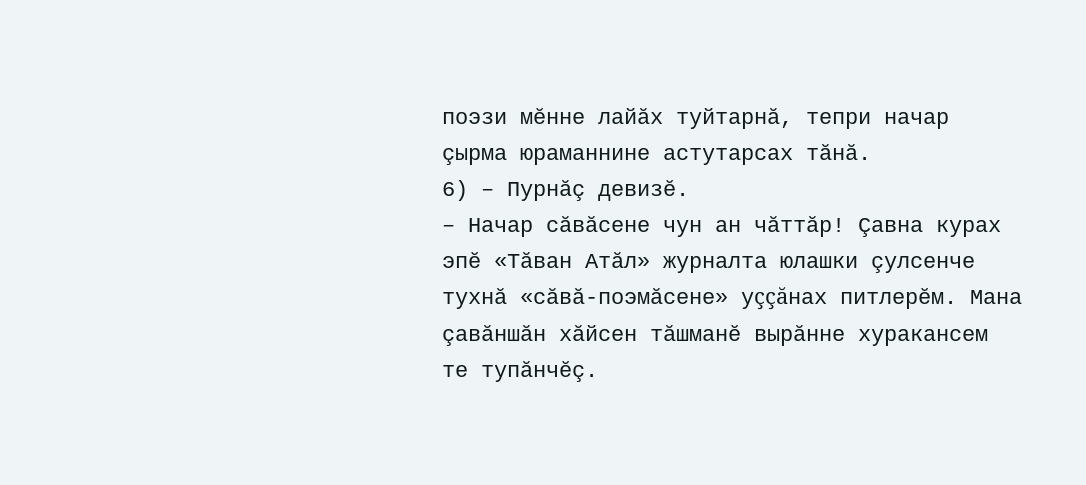поэзи мĕнне лайăх туйтарнă, тепри начар çырма юраманнине астутарсах тăнă.
6) ‒ Пурнăç девизĕ.
‒ Начар сăвăсене чун ан чăттăр! Çавна курах эпĕ «Тăван Атăл» журналта юлашки çулсенче тухнă «сăвă-поэмăсене» уççăнах питлерĕм. Мана çавăншăн хăйсен тăшманĕ вырăнне хуракансем те тупăнчĕç.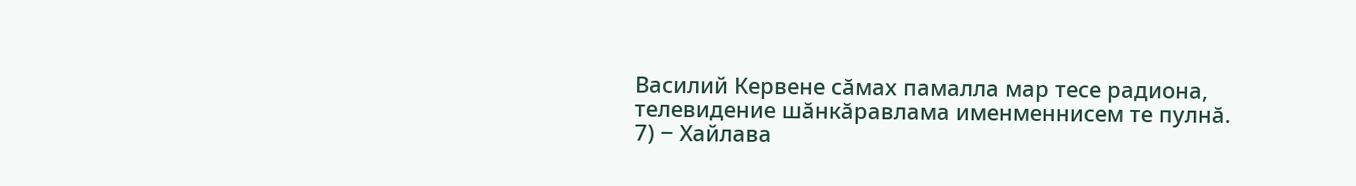Василий Кервене сăмах памалла мар тесе радиона, телевидение шăнкăравлама именменнисем те пулнă.
7) ‒ Хайлава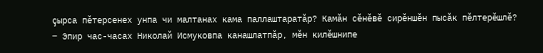çырса пĕтерсенех унпа чи малтанах кама паллаштаратăр? Камăн сĕнĕвĕ сирĕншĕн пысăк пĕлтерĕшлĕ?
‒ Эпир час-часах Николай Исмуковпа канашлатпăр, мĕн килĕшнипе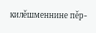килĕшменнине пĕр-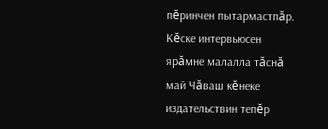пĕринчен пытармастпăр.
Кĕске интервьюсен ярăмне малалла тăснă май Чăваш кĕнеке издательствин тепĕр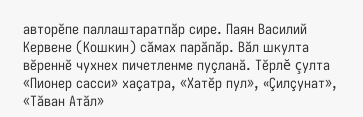авторĕпе паллаштаратпăр сире. Паян Василий Кервене (Кошкин) сăмах парăпăр. Вăл шкулта вĕреннĕ чухнех пичетленме пуçланă. Тĕрлĕ çулта «Пионер сасси» хаçатра, «Хатĕр пул», «Çилçунат», «Тăван Атăл»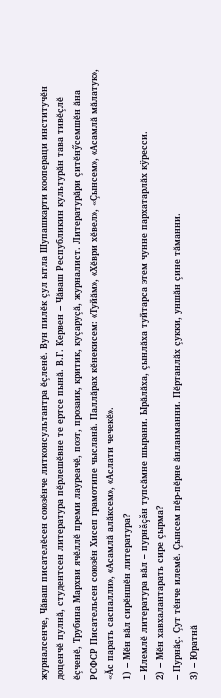журналсенче, Чăваш писателĕсен союзĕнче литконсультантра ĕçленĕ. Вун пилĕк çул ытла Шупашкарти коопераци институчĕн доценчĕ пулнă, студентсен литература пĕрлешĕвне те ертсе пынă. В.Г. Кервен ‒ Чăваш Республикин культурăн тава тивĕçлĕ ĕçченĕ, Трубина Мархви ячĕллĕ преми лауреачĕ, поэт, прозаик, критик, куçаруçă, журналист. Литературăри çитĕнӳсемшĕн ăна РСФСР Писательсен союзĕн Хисеп грамотипе чысланă. Паллăрах кĕнекисем: «Туйăм», «Хĕври хĕвел», «Çынсем», «Асамлă мăлатук», «Ăс парать саспалли», «Асамлă алăксем», «Аслати чечекĕ».
1) ‒ Мĕн вăл сирĕншĕн литература?
‒ Илемлĕ литература вăл – пурнăçăн тупсăмне шырани. Ырăлăха, çынлăха туйтарса этем чунне пархатарлăх кÿресси.
2) ‒ Мĕн хавхалантарать сире çырма?
‒ Пурнăç. Çут тĕнче илемĕ. Çынсем пĕр-пĕрне ăнланманни. Пĕртанлăх çукки, уншăн çине тăманни.
3) ‒ Юратнă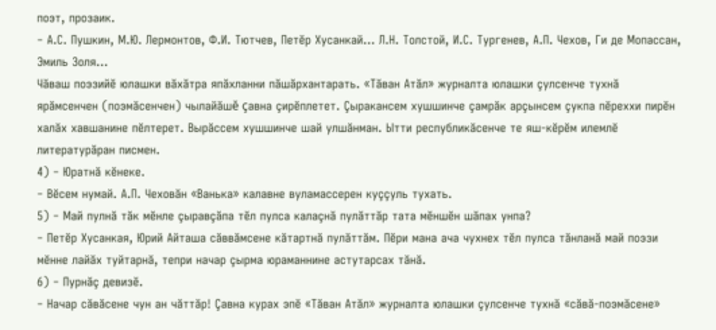поэт, прозаик.
‒ А.С. Пушкин, М.Ю. Лермонтов, Ф.И. Тютчев, Петĕр Хусанкай… Л.Н. Толстой, И.С. Тургенев, А.П. Чехов, Ги де Мопассан, Эмиль Золя…
Чăваш поэзийĕ юлашки вăхăтра япăхланни пăшăрхантарать. «Тăван Атăл» журналта юлашки çулсенче тухнă ярăмсенчен (поэмăсенчен) чылайăшĕ çавна çирĕплетет. Çыракансем хушшинче çамрăк арçынсем çукпа пĕреххи пирĕн халăх хавшанине пĕлтерет. Вырăссем хушшинче шай улшăнман. Ытти республикăсенче те яш-кĕрĕм илемлĕ литературăран писмен.
4) ‒ Юратнă кĕнеке.
‒ Вĕсем нумай. А.П. Чеховăн «Ванька» калавне вуламассерен куççуль тухать.
5) ‒ Май пулнă тăк мĕнле çыравçăпа тĕл пулса калаçнă пулăттăр тата мĕншĕн шăпах унпа?
‒ Петĕр Хусанкая, Юрий Айташа сăввăмсене кăтартнă пулăттăм. Пĕри мана ача чухнех тĕл пулса тăнланă май поэзи мĕнне лайăх туйтарнă, тепри начар çырма юраманнине астутарсах тăнă.
6) ‒ Пурнăç девизĕ.
‒ Начар сăвăсене чун ан чăттăр! Çавна курах эпĕ «Тăван Атăл» журналта юлашки çулсенче тухнă «сăвă-поэмăсене»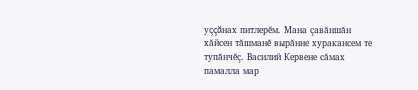уççăнах питлерĕм. Мана çавăншăн хăйсен тăшманĕ вырăнне хуракансем те тупăнчĕç. Василий Кервене сăмах памалла мар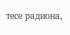тесе радиона,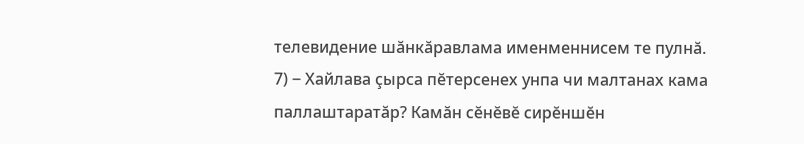телевидение шăнкăравлама именменнисем те пулнă.
7) ‒ Хайлава çырса пĕтерсенех унпа чи малтанах кама паллаштаратăр? Камăн сĕнĕвĕ сирĕншĕн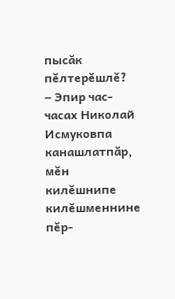пысăк пĕлтерĕшлĕ?
‒ Эпир час-часах Николай Исмуковпа канашлатпăр, мĕн килĕшнипе килĕшменнине пĕр-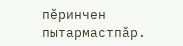пĕринчен пытармастпăр.